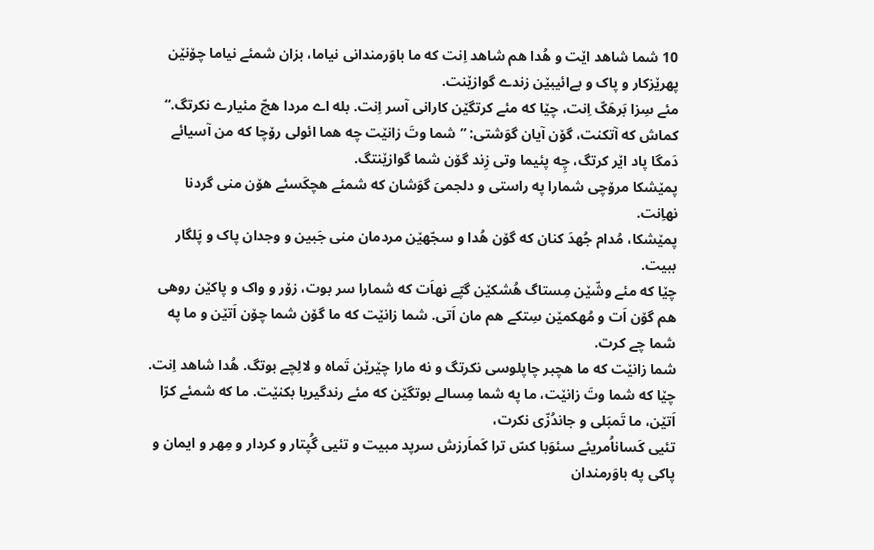10 شما شاهد اێت و هُدا هم شاهد اِنت که ما باوَرمندانی نیاما، بزان شمئے نیاما چۆنێن پهرێزکار و پاک و بےائیبێن زندے گوازێنت.
مئے سِزا بَرهَکّ اِنت، چێا که مئے کرتگێن کارانی آسر اِنت. بله اے مردا هچّ مئیارے نکرتگ.“
کماش که آتکنت، گۆن آیان گوَشتی: ”شما وتَ زانێت چه هما ائولی رۆچا که من آسیائے دَمگا پاد اێر کرتگ، چِه پئیما وتی زِند گۆن شما گوازێنتگ.
پمێشکا مرۆچی شمارا په راستی و دلجمیَ گوَشان که شمئے هچکَسئے هۆن منی گردنا نهاِنت.
پمێشکا، مُدام جُهدَ کنان که گۆن هُدا و سجّهێن مردمان منی جَبین و وجدان پاک و پَلگار ببیت.
چێا که مئے وشّێن مِستاگ هُشکێن گپّے نهاَت که شمارا سر بوت، زۆر و واک و پاکێن روهی هم گۆن اَت و مُهکمێن سِتکے هم مان اَتی. شما زانێت که ما گۆن شما چۆن اَتێن و ما په شما چے کرت.
شما زانێت که ما هچبر چاپلوسی نکرتگ و نه مارا چێرێن تَماه و لالِچے بوتگ. هُدا شاهد اِنت.
چێا که شما وتَ زانێت، ما په شما مِسالے بوتگێن که مئے رندگیریا بکنێت. ما که شمئے کرّا اَتێن، ما تَمبَلی و جاندُزّی نکرت،
تئیی کَساناُمریئے سئوَبا کسّ ترا کَماَرزش سرپد مبیت و تئیی گُپتار و کردار و مِهر و ایمان و پاکی په باوَرمندان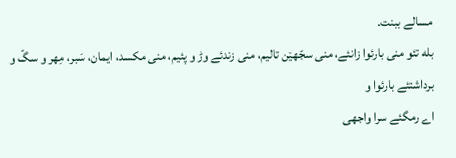مسالے ببنت.
بله تئو منی بارئوا زانئے، منی سجّهێن تالیم، منی زندئے وڑ و پئیم، منی مکسد، ایمان، سَبر، مِهر و سگّ و برداشتئے بارئوا و
اے رمگئے سرا واجهی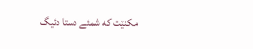مکنێت که شمئے دستا دئیگ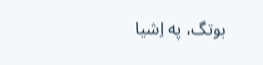بوتگ، په اِشیا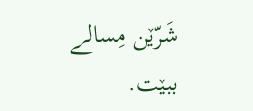شَرّێن مِسالے ببێت.